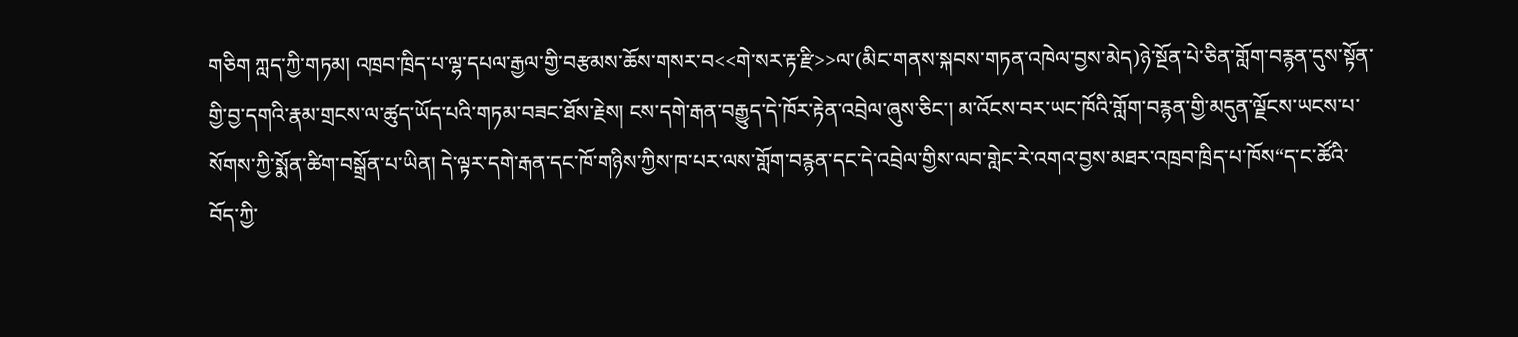གཅིག ཀླད་ཀྱི་གཏམ། འཁྲབ་ཁྲིད་པ་ལྷ་དཔལ་རྒྱལ་གྱི་བརྩམས་ཆོས་གསར་བ<<གེ་སར་རྟ་རྫི>>ལ་(མིང་གནས་སྐབས་གཏན་འཁེལ་བྱས་མེད)ཉེ་སྔོན་པེ་ཅིན་གློག་བརྙན་དུས་སྟོན་གྱི་བྱ་དགའི་རྣམ་གྲངས་ལ་ཚུད་ཡོད་པའི་གཏམ་བཟང་ཐོས་རྗེས། ངས་དགེ་རྒན་བརྒྱུད་དེ་ཁོར་རྟེན་འབྲེལ་ཞུས་ཅིང་། མ་འོངས་བར་ཡང་ཁོའི་གློག་བརྙན་གྱི་མདུན་ལྗོངས་ཡངས་པ་སོགས་ཀྱི་སྨོན་ཚིག་བསྒྲོན་པ་ཡིན། དེ་ལྟར་དགེ་རྒན་དང་ཁོ་གཉིས་ཀྱིས་ཁ་པར་ལས་གློག་བརྙན་དང་དེ་འབྲེལ་གྱིས་ལབ་གླེང་རེ་འགའ་བྱས་མཐར་འཁྲབ་ཁྲིད་པ་ཁོས“ད་ང་ཚོའི་བོད་ཀྱི་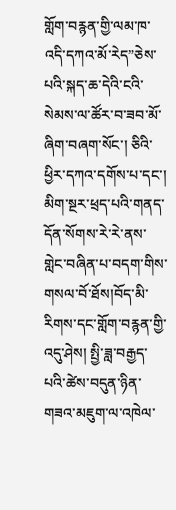གློག་བརྙན་གྱི་ལམ་ཁ་འདི་དཀའ་མོ་རེད”ཅེས་པའི་སྐད་ཆ་དེའི་ངའི་སེམས་ལ་ཚོར་བ་ཟབ་མོ་ཞིག་བཞག་སོང་། ཅིའི་ཕྱིར་དཀའ་དགོས་པ་དང་། མིག་སྔར་ཕྲད་པའི་གནད་དོན་སོགས་རེ་རེ་ནས་གླེང་བཞིན་པ་བདག་གིས་གསལ་བོ་ཐོས།བོད་མི་རིགས་དང་གློག་བརྙན་གྱི་འདུ་ཤེས། སྤྱི་ཟླ་བརྒྱད་པའི་ཚེས་བདུན་ཉིན་གཟའ་མཇུག་ལ་འཁེལ་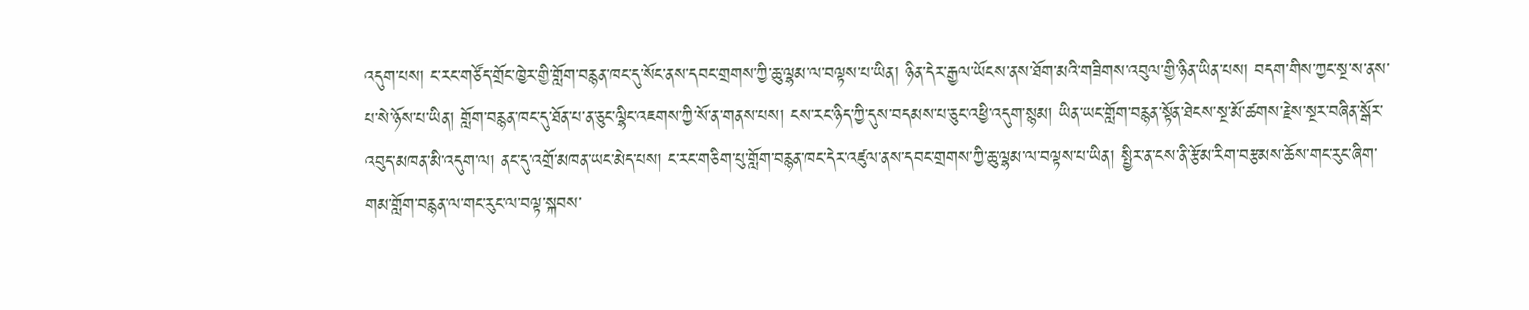འདུག་པས། ང་རང་གཙོད་གྲོང་ཁྱེར་གྱི་གློག་བརྙན་ཁང་དུ་སོང་ནས་དབང་གྲགས་ཀྱི་ཆུ་ལྷམ་ལ་བལྟས་པ་ཡིན། ཉིན་དེར་རྒྱལ་ཡོངས་ནས་ཐོག་མའི་གཟིགས་འབུལ་གྱི་ཉིན་ཡིན་པས། བདག་གིས་ཀྱང་སྔ་ས་ནས་པ་སེ་ཉོས་པ་ཡིན། གློག་བརྙན་ཁང་དུ་ཐོན་པ་ན་ཅུང་ལྷིང་འཇགས་ཀྱི་སོ་ན་གནས་པས། ངས་རང་ཉིད་ཀྱི་དུས་བདམས་པ་ཅུང་འཕྱི་འདུག་སྙམ། ཡིན་ཡང་གློག་བརྙན་སྟོན་ཐེངས་སྔ་མོ་ཚགས་རྗེས་སྔར་བཞིན་སྒོར་འབུད་མཁན་མི་འདུག་ལ། ནང་དུ་འགྲོ་མཁན་ཡང་མེད་པས། ང་རང་གཅིག་པུ་གློག་བརྙན་ཁང་དེར་འཛུལ་ནས་དབང་གྲགས་ཀྱི་ཆུ་ལྷམ་ལ་བལྟས་པ་ཡིན། སྤྱིར་ན་ངས་ནི་རྩོམ་རིག་བརྩམས་ཆོས་གང་རུང་ཞིག་གམ་གློག་བརྙན་ལ་གང་རུང་ལ་བལྟ་སྐབས་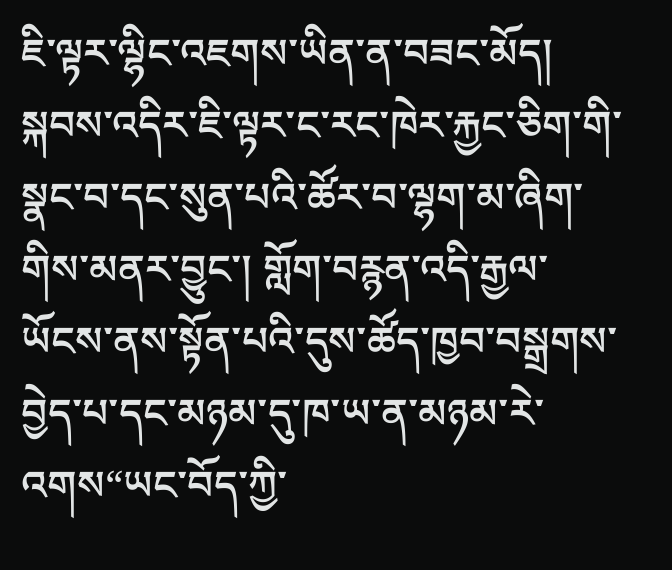ཇི་ལྟར་ལྷིང་འཇགས་ཡིན་ན་བཟང་མོད། སྐབས་འདིར་ཇི་ལྟར་ང་རང་ཁེར་རྐྱང་ཅིག་གི་སྣང་བ་དང་སུན་པའི་ཚོར་བ་ལྷག་མ་ཞིག་གིས་མནར་བྱུང་། གློག་བརྙན་འདི་རྒྱལ་ཡོངས་ནས་སྟོན་པའི་དུས་ཚོད་ཁྱབ་བསྒྲགས་བྱེད་པ་དང་མཉམ་དུ་ཁ་ཡ་ན་མཉམ་རེ་འགས“ཡང་བོད་ཀྱི་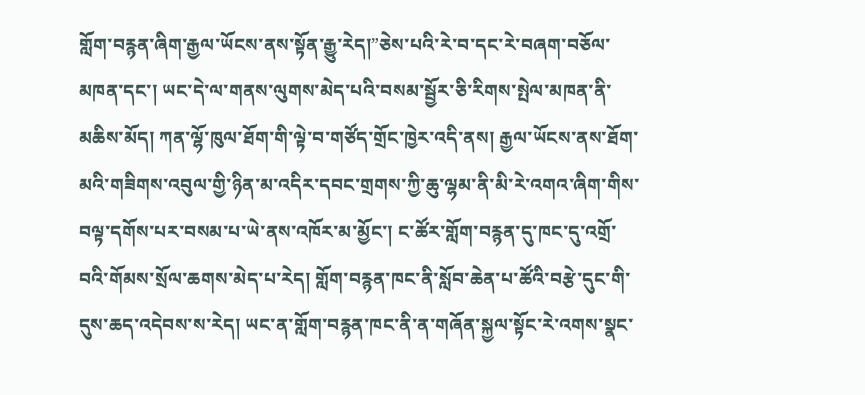གློག་བརྙན་ཞིག་རྒྱལ་ཡོངས་ནས་སྟོན་རྒྱུ་རེད།”ཅེས་པའི་རེ་བ་དང་རེ་བཞག་བཅོལ་མཁན་དང་། ཡང་དེ་ལ་གནས་ལུགས་མེད་པའི་བསམ་སྦྱོར་ཅི་རིགས་སྤེལ་མཁན་ནི་མཆིས་མོད། ཀན་ལྷོ་ཁུལ་ཐོག་གི་ལྟེ་བ་གཙོད་གྲོང་ཁྱེར་འདི་ནས། རྒྱལ་ཡོངས་ནས་ཐོག་མའི་གཟིགས་འབུལ་གྱི་ཉིན་མ་འདིར་དབང་གྲགས་ཀྱི་ཆུ་ལྷམ་ནི་མི་རེ་འགའ་ཞིག་གིས་བལྟ་དགོས་པར་བསམ་པ་ཡེ་ནས་འཁོར་མ་མྱོང་། ང་ཚོར་གློག་བརྙན་དུ་ཁང་དུ་འགྲོ་བའི་གོམས་སྲོལ་ཆགས་མེད་པ་རེད། གློག་བརྙན་ཁང་ནི་སློབ་ཆེན་པ་ཚོའི་བརྩེ་དུང་གི་དུས་ཆད་འདེབས་ས་རེད། ཡང་ན་གློག་བརྙན་ཁང་ནི་ན་གཞོན་སྐྱལ་སྟོང་རེ་འགས་སྣང་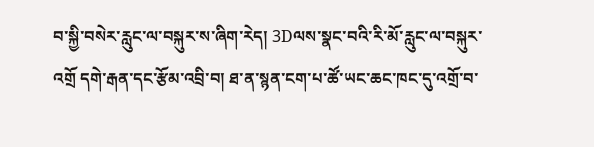བ་སྐྱི་བསེར་རླུང་ལ་བསྐུར་ས་ཞིག་རེད། 3Dལས་སྣང་བའི་རི་མོ་རླུང་ལ་བསྐུར་འགྲོ དགེ་རྒན་དང་རྩོམ་འབྲི་བ། ཐ་ན་སྙན་ངག་པ་ཚོ་ཡང་ཆང་ཁང་དུ་འགྲོ་བ་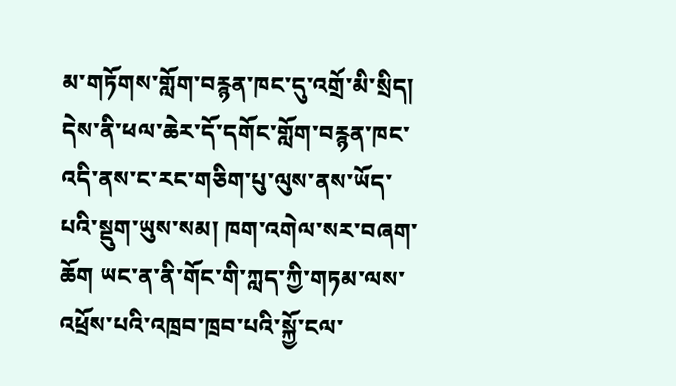མ་གཏོགས་གློག་བརྙན་ཁང་དུ་འགྲོ་མི་སྲིད། དེས་ནི་ཕལ་ཆེར་དོ་དགོང་གློག་བརྙན་ཁང་འདི་ནས་ང་རང་གཅིག་པུ་ལུས་ནས་ཡོད་པའི་སྡུག་ཡུས་སམ། ཁག་འགེལ་སར་བཞག་ཆོག ཡང་ན་ནི་གོང་གི་ཀླད་ཀྱི་གཏམ་ལས་འཕྲོས་པའི་འཁྲབ་ཁྲབ་པའི་སྐྱོ་ངལ་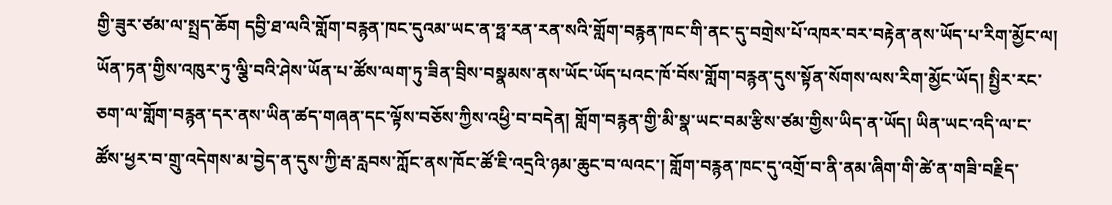གྱི་ཟུར་ཙམ་ལ་སྤྲད་ཆོག དབྱི་ཐ་ལའི་གློག་བརྙན་ཁང་དུའམ་ཡང་ན་ཧྥ་རན་རན་སའི་གློག་བརྙན་ཁང་གི་ནང་དུ་བགྲེས་པོ་འཁར་བར་བརྟེན་ནས་ཡོད་པ་རིག་མྱོང་ལ། ཡོན་ཏན་གྱིས་འཁུར་ཏུ་ལྕི་བའི་ཤེས་ཡོན་པ་ཚོས་ལག་ཏུ་ཟིན་བྲིས་བསྣམས་ནས་ཡོང་ཡོད་པའང་ཁོ་བོས་གློག་བརྙན་དུས་སྟོན་སོགས་ལས་རིག་མྱོང་ཡོད། སྤྱིར་རང་ཅག་ལ་གློག་བརྙན་དར་ནས་ཡིན་ཚད་གཞན་དང་ལྟོས་བཅོས་ཀྱིས་འཕྱི་བ་བདེན། གློག་བརྙན་གྱི་མི་སྣ་ཡང་བམ་རྩིས་ཙམ་གྱིས་ཡིད་ན་ཡོད། ཡིན་ཡང་འདི་ལ་ང་ཚོས་ཕྱར་བ་གྲུ་འདེགས་མ་བྱེད་ན་དུས་ཀྱི་རྦ་རླབས་ཀློང་ནས་ཁོང་ཚོ་ཇི་འདྲའི་ཉམ་ཆུང་བ་ལའང་། གློག་བརྙན་ཁང་དུ་འགྲོ་བ་ནི་ནམ་ཞིག་གི་ཚེ་ན་གཟི་བརྗིད་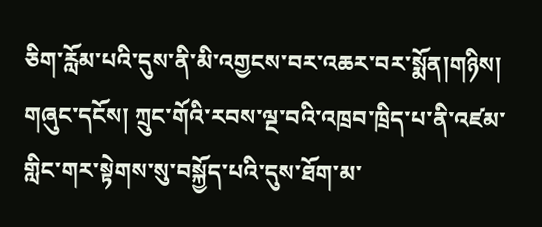ཅིག་རློམ་པའི་དུས་ནི་མི་འགྱངས་བར་འཆར་བར་སྨོན།གཉིས། གཞུང་དངོས། ཀྲུང་གོའི་རབས་ལྔ་བའི་འཁྲབ་ཁྲིད་པ་ནི་འཛམ་གླིང་གར་སྟེགས་སུ་བསྐྱོད་པའི་དུས་ཐོག་མ་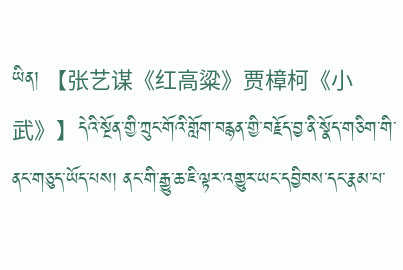ཡིན། 【张艺谋《红高粱》贾樟柯《小武》】དེའི་སྔོན་གྱི་ཀྲུང་གོའི་གློག་བརྙན་གྱི་བརྗོད་བྱ་ནི་སྣོད་གཅིག་གི་ནང་གཅུད་ཡོད་པས། ནང་གི་རྒྱུ་ཆ་ཇི་ལྟར་འགྱུར་ཡང་དབྱིབས་དང་རྣམ་པ་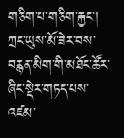གཅིག་པ་གཅིག་རྐྱང་། ཀྲང་ཡུས་མོ་ཟེར་བས་བརྙན་མིག་གི་མཐོང་ཚོར་ཞིང་སྡེར་གཏད་པས་འཛམ་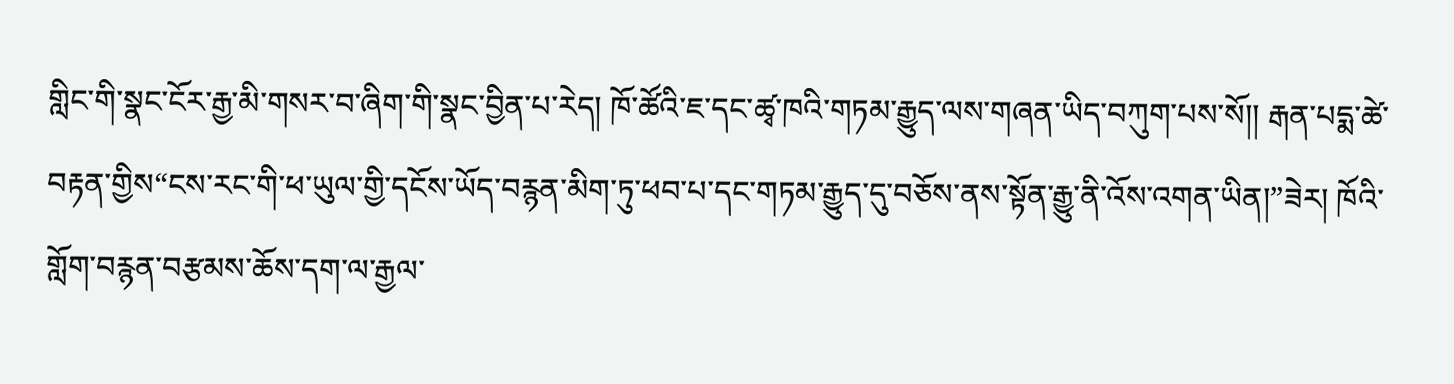གླིང་གི་སྣང་ངོར་རྒྱ་མི་གསར་བ་ཞིག་གི་སྣང་བྱིན་པ་རེད། ཁོ་ཚོའི་ཇ་དང་ཚྭ་ཁའི་གཏམ་རྒྱུད་ལས་གཞན་ཡིད་བཀུག་པས་སོ།། རྒན་པདྨ་ཚེ་བརྟན་གྱིས“ངས་རང་གི་ཕ་ཡུལ་གྱི་དངོས་ཡོད་བརྙན་མིག་ཏུ་ཕབ་པ་དང་གཏམ་རྒྱུད་དུ་བཅོས་ནས་སྟོན་རྒྱུ་ནི་འོས་འགན་ཡིན།”ཟེར། ཁོའི་གློག་བརྙན་བརྩམས་ཆོས་དག་ལ་རྒྱལ་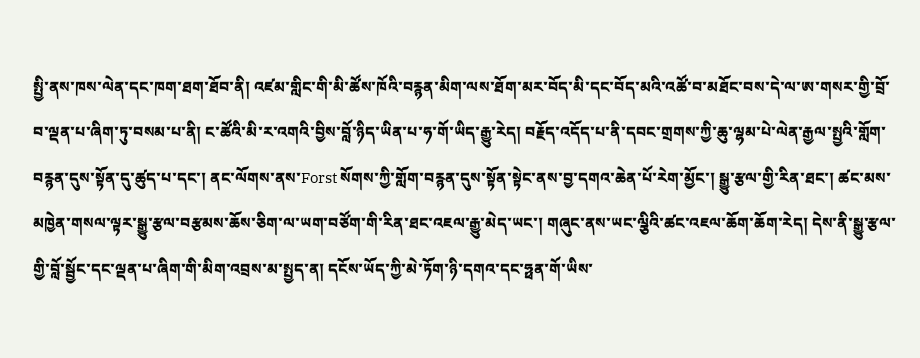སྤྱི་ནས་ཁས་ལེན་དང་ཁག་ཐག་ཐོབ་ནི། འཛམ་གླིང་གི་མི་ཚོས་ཁོའི་བརྙན་མིག་ལས་ཐོག་མར་བོད་མི་དང་བོད་མའི་འཚོ་བ་མཐོང་བས་དེ་ལ་ཨ་གསར་གྱི་བྲོ་བ་ལྡན་པ་ཞིག་ཏུ་བསམ་པ་ནི། ང་ཚོའི་མི་ར་འགའི་བྱིས་བློ་ཉིད་ཡིན་པ་ཧ་གོ་ཡིད་རྒྱུ་རེད། བརྗོད་འདོད་པ་ནི་དབང་གྲགས་ཀྱི་ཆུ་ལྷམ་པེ་ལེན་རྒྱལ་སྤྱའི་གློག་བརྙན་དུས་སྟོན་དུ་ཚུད་པ་དང་། ནང་ལོགས་ནས་Forst སོགས་ཀྱི་གློག་བརྙན་དུས་སྟོན་སྟེང་ནས་བྱ་དགའ་ཆེན་པོ་རེག་མྱོང་། སྒྱུ་རྩལ་གྱི་རིན་ཐང་། ཚང་མས་མཁྱེན་གསལ་ལྟར་སྒྱུ་རྩལ་བརྩམས་ཆོས་ཅིག་ལ་ཡག་བཙོག་གི་རིན་ཐང་འཇལ་རྒྱུ་མེད་ཡང་། གཞུང་ནས་ཡང་ལྕིའི་ཚང་འཇལ་ཆོག་ཆོག་རེད། དེས་ནི་སྒྱུ་རྩལ་གྱི་བློ་སྦྱོང་དང་ལྡན་པ་ཞིག་གི་མིག་འབྲས་མ་སྤྱད་ན། དངོས་ཡོད་ཀྱི་མེ་ཏོག་ཉི་དགའ་དང་ཧྥན་གོ་ཡིས་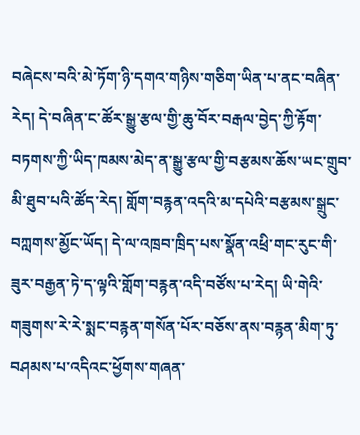བཞེངས་བའི་མེ་ཏོག་ཉི་དགའ་གཉིས་གཅིག་ཡིན་པ་ནང་བཞིན་རེད། དེ་བཞིན་ང་ཚོར་སྒྱུ་རྩལ་གྱི་ཆུ་བོར་བརྒལ་བྱེད་ཀྱི་རྟོག་བཏགས་ཀྱི་ཡིད་ཁམས་མེད་ན་སྒྱུ་རྩལ་གྱི་བརྩམས་ཆོས་ཡང་གྲུབ་མི་ཐུབ་པའི་ཚོད་རེད། གློག་བརྙན་འདའི་མ་དཔེའི་བརྩམས་སྒྲུང་བཀླགས་མྱོང་ཡོད། དེ་ལ་འཁྲབ་ཁྲིད་པས་སྣོན་འཕྲི་གང་རུང་གི་ཟུར་བརྒྱན་ཏེ་ད་ལྟའི་གློག་བརྙན་འདི་བཙོས་པ་རེད། ཡི་གེའི་གཟུགས་རེ་རེ་སྨང་བརྙན་གསོན་པོར་བཅོས་ནས་བརྙན་མིག་ཏུ་བཤམས་པ་འདིའང་ཕྱོགས་གཞན་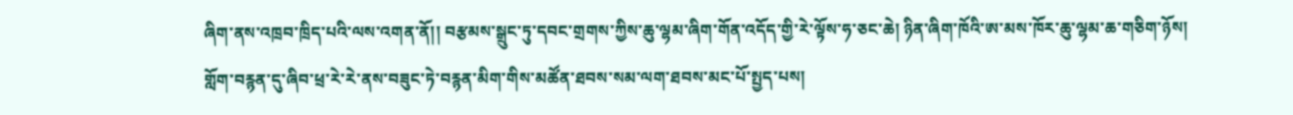ཞིག་ནས་འཁྲབ་ཁྲིད་པའི་ལས་འགན་ནོ།། བརྩམས་སྒྲུང་ཏུ་དབང་གྲགས་ཀྱིས་ཆུ་ལྷམ་ཞིག་གོན་འདོད་གྱི་རེ་ལྟོས་ཧ་ཅང་ཆེ། ཉིན་ཞིག་ཁོའི་ཨ་མས་ཁོར་ཆུ་ལྷམ་ཆ་གཅིག་ཉོས། གློག་བརྙན་དུ་ཞིབ་ཕྲ་རེ་རེ་ནས་བཟུང་ཏེ་བརྙན་མིག་གིས་མཚོན་ཐབས་སམ་ལག་ཐབས་མང་པོ་སྤྱད་པས།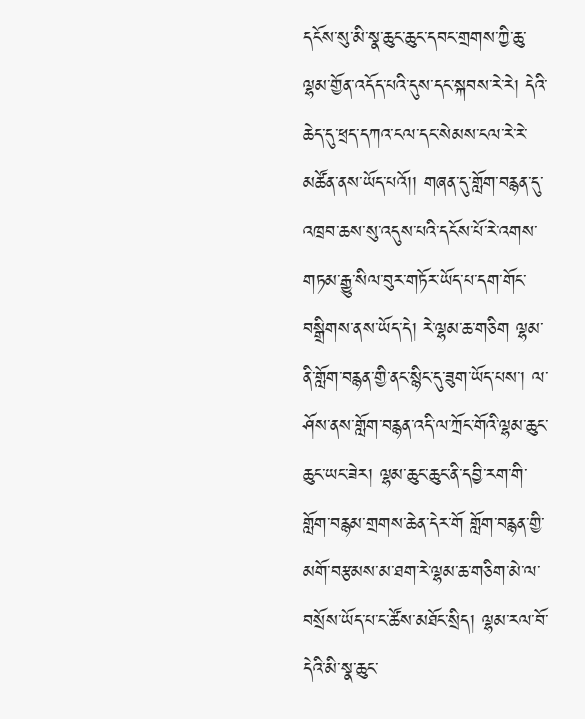དངོས་སུ་མི་སྣ་ཆུང་ཆུང་དབང་གྲགས་ཀྱི་ཆུ་ལྷམ་གྱོན་འདོད་པའི་དུས་དང་སྐབས་རེ་རེ། དེའི་ཆེད་དུ་ཕྲད་དཀའ་ངལ་དང་སེམས་ངལ་རེ་རེ་མཚོན་ནས་ཡོད་པའོ།། གཞན་དུ་གློག་བརྙན་དུ་འཁྲབ་ཆས་སུ་འདུས་པའི་དངོས་པོ་རེ་འགས་གཏམ་རྒྱུ་སིལ་བུར་གཏོར་ཡོད་པ་དག་གོང་བསྒྲིགས་ནས་ཡོད་དེ། རེ་ལྷམ་ཆ་གཅིག ལྷམ་ནི་གློག་བརྙན་གྱི་ནང་སྙིང་དུ་ཟུག་ཡོད་པས་། ལ་ཤོས་ནས་གློག་བརྙན་འདི་ལ་ཀྲོང་གོའི་ལྷམ་ཆུང་ཆུང་ཡང་ཟེར། ལྷམ་ཆུང་ཆུང་ནི་དབྱི་རག་གི་གློག་བརྙམ་གྲགས་ཆེན་དེར་གོ གློག་བརྙན་གྱི་མགོ་བརྩམས་མ་ཐག་རེ་ལྷམ་ཆ་གཅིག་མེ་ལ་བསྲོས་ཡོད་པ་ང་ཚོས་མཐོང་སྲིད། ལྷམ་རལ་བོ་དེའི་མི་སྣ་ཆུང་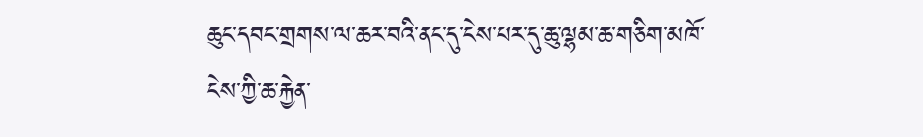ཆུང་དབང་གྲགས་ལ་ཆར་བའི་ནང་དུ་ངེས་པར་དུ་ཆུ་ལྷམ་ཆ་གཅིག་མཁོ་ངེས་ཀྱི་ཆ་རྐྱེན་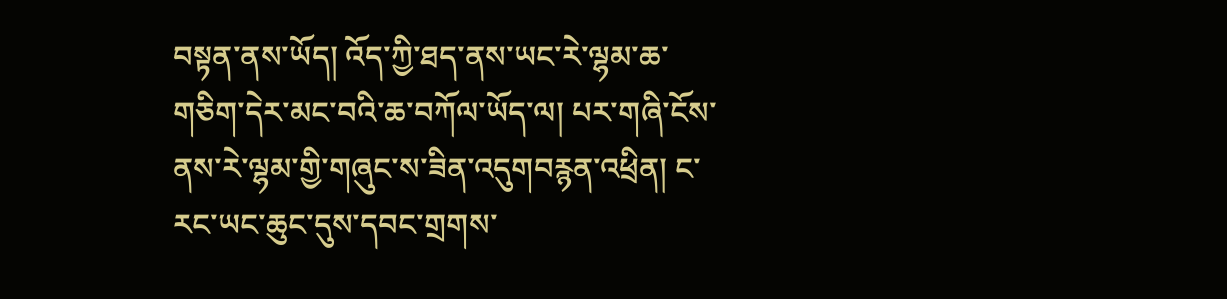བསྟན་ནས་ཡོད། འོད་ཀྱི་ཐད་ནས་ཡང་རེ་ལྷམ་ཆ་གཅིག་དེར་མང་བའི་ཆ་བཀོལ་ཡོད་ལ། པར་གཞི་ངོས་ནས་རེ་ལྷམ་གྱི་གཞུང་ས་ཟིན་འདུགབརྙན་འཕྲིན། ང་རང་ཡང་ཆུང་དུས་དབང་གྲགས་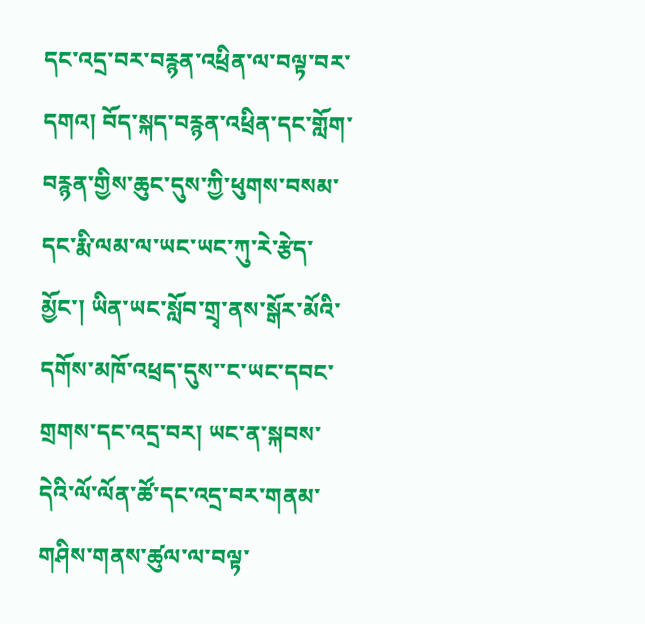དང་འདྲ་བར་བརྙན་འཕྲིན་ལ་བལྟ་བར་དགའ། བོད་སྐད་བརྙན་འཕྲིན་དང་གློག་བརྙན་གྱིས་ཆུང་དུས་ཀྱི་ཕུགས་བསམ་དང་རྨི་ལམ་ལ་ཡང་ཡང་ཀུ་རེ་རྩེད་མྱོང་། ཡིན་ཡང་སློབ་གྲྭ་ནས་སྒོར་མོའི་དགོས་མཁོ་འཕྲད་དུས་་ང་ཡང་དབང་གྲགས་དང་འདྲ་བར། ཡང་ན་སྐབས་དེའི་ལོ་ལོན་ཚོ་དང་འདྲ་བར་གནམ་གཤིས་གནས་ཚུལ་ལ་བལྟ་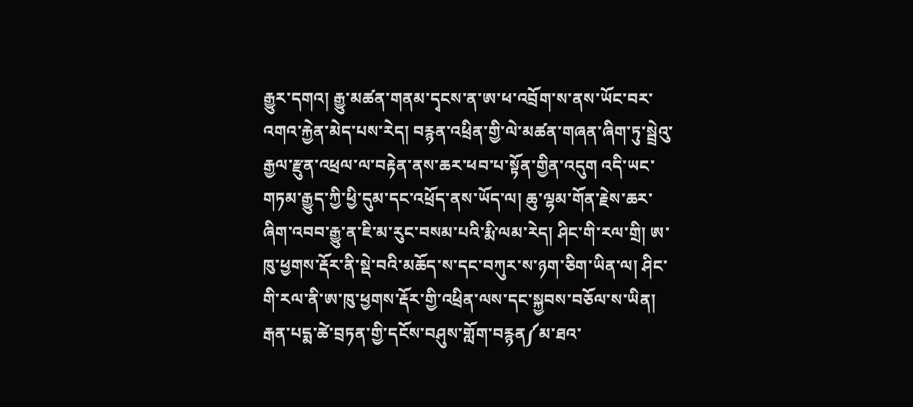རྒྱུར་དགའ། རྒྱུ་མཚན་གནམ་དྭངས་ན་ཨ་ཕ་འབྲོག་ས་ནས་ཡོང་བར་འགའ་རྐྱེན་མེད་པས་རེད། བརྙན་འཕྲིན་གྱི་ལེ་མཚན་གཞན་ཞིག་ཏུ་སྦྲེའུ་རྒྱལ་རྫུན་འཕྲལ་ལ་བརྟེན་ནས་ཆར་ཕབ་པ་སྟོན་གྱིན་འདུག འདི་ཡང་གཏམ་རྒྱུད་ཀྱི་ཕྱི་དུམ་དང་འཕྲོད་ནས་ཡོད་ལ། ཆུ་ལྷམ་གོན་རྗེས་ཆར་ཞིག་འབབ་རྒྱུ་ན་ཇི་མ་རུང་བསམ་པའི་རྨི་ལམ་རེད། ཤིང་གི་རལ་གྲི། ཨ་ཁུ་ཕྱགས་རྡོར་ནི་སྡེ་བའི་མཆོད་ས་དང་བཀུར་ས་ཉག་ཅིག་ཡིན་ལ། ཤིང་གི་རལ་ནི་ཨ་ཁུ་ཕྱགས་རྡོར་གྱི་འཕྲིན་ལས་དང་སྐྱབས་བཅོལ་ས་ཡིན། རྒན་པདྨ་ཚེ་བྲཏན་གྱི་དངོས་བཤུས་གློག་བརྙན༼མ་ཐའ་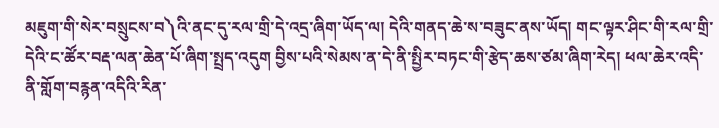མཇུག་གི་སེར་བསྲུངས་བ༽འི་ནང་དུ་རལ་གྲི་དེ་འདྲ་ཞིག་ཡོད་ལ། དེའི་གནད་ཆེ་ས་བཟུང་ནས་ཡོད། གང་ལྟར་ཤིང་གི་རལ་གྲི་དེའི་ང་ཚོར་བརྡ་ལན་ཆེན་པོ་ཞིག་སྤྲད་འདུག བྱིས་པའི་སེམས་ན་དེ་ནི་སྤྱིར་བཏང་གི་རྩེད་ཆས་ཙམ་ཞིག་རེད། ཕལ་ཆེར་འདི་ནི་གློག་བརྙན་འདིའི་རིན་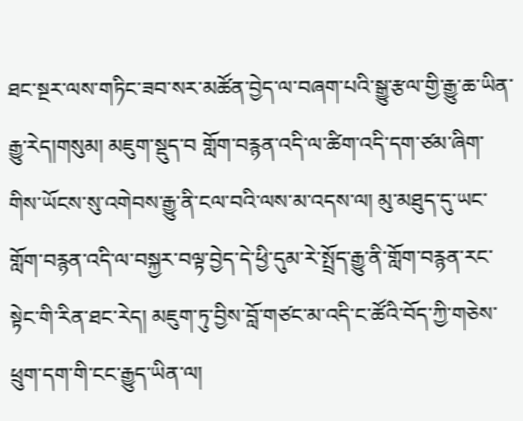ཐང་སྔར་ལས་གཏིང་ཟབ་སར་མཚོན་བྱེད་ལ་བཞག་པའི་སྒྱུ་རྩལ་གྱི་རྒྱུ་ཆ་ཡིན་རྒྱུ་རེད།གསུམ། མཇུག་སྡུད་བ གློག་བརྙན་འདི་ལ་ཚིག་འདི་དག་ཙམ་ཞིག་གིས་ཡོངས་སུ་འགེབས་རྒྱུ་ནི་ངལ་བའི་ལས་མ་འདས་ལ། མུ་མཐུད་དུ་ཡང་གློག་བརྙན་འདི་ལ་བསྐྱར་བལྟ་བྱེད་དེ་ཕྱི་དུམ་རེ་སྤྲོད་རྒྱུ་ནི་གློག་བརྙན་རང་སྟེང་གི་རིན་ཐང་རེད། མཇུག་ཏུ་བྱིས་བློ་གཙང་མ་འདི་ང་ཚོའི་བོད་ཀྱི་གཅེས་ཕྲུག་དག་གི་ངང་རྒྱུད་ཡིན་ལ།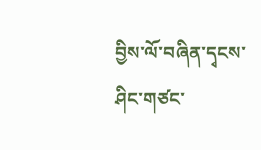བྱིས་ལོ་བཞིན་དྭངས་ཤིང་གཙང་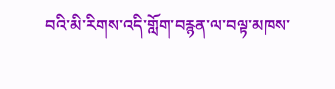བའི་མི་རིགས་འདི་གློག་བརྙན་ལ་བལྟ་མཁས་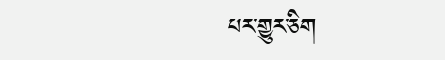པར་གྱུར་ཅིག